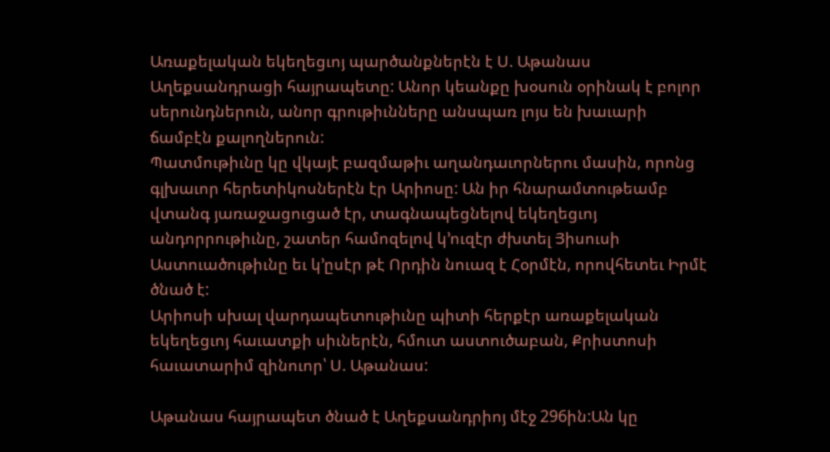Առաքելական եկեղեցւոյ պարծանքներէն է Ս. Աթանաս Աղեքսանդրացի հայրապետը: Անոր կեանքը խօսուն օրինակ է բոլոր սերունդներուն, անոր գրութիւնները անսպառ լոյս են խաւարի ճամբէն քալողներուն:
Պատմութիւնը կը վկայէ բազմաթիւ աղանդաւորներու մասին, որոնց գլխաւոր հերետիկոսներէն էր Արիոսը: Ան իր հնարամտութեամբ վտանգ յառաջացուցած էր, տագնապեցնելով եկեղեցւոյ անդորրութիւնը, շատեր համոզելով կ’ուզէր ժխտել Յիսուսի Աստուածութիւնը եւ կ’ըսէր թէ Որդին նուազ է Հօրմէն, որովհետեւ Իրմէ ծնած է:
Արիոսի սխալ վարդապետութիւնը պիտի հերքէր առաքելական եկեղեցւոյ հաւատքի սիւներէն, հմուտ աստուծաբան, Քրիստոսի հաւատարիմ զինուոր՝ Ս. Աթանաս:

Աթանաս հայրապետ ծնած է Աղեքսանդրիոյ մէջ 296ին:Ան կը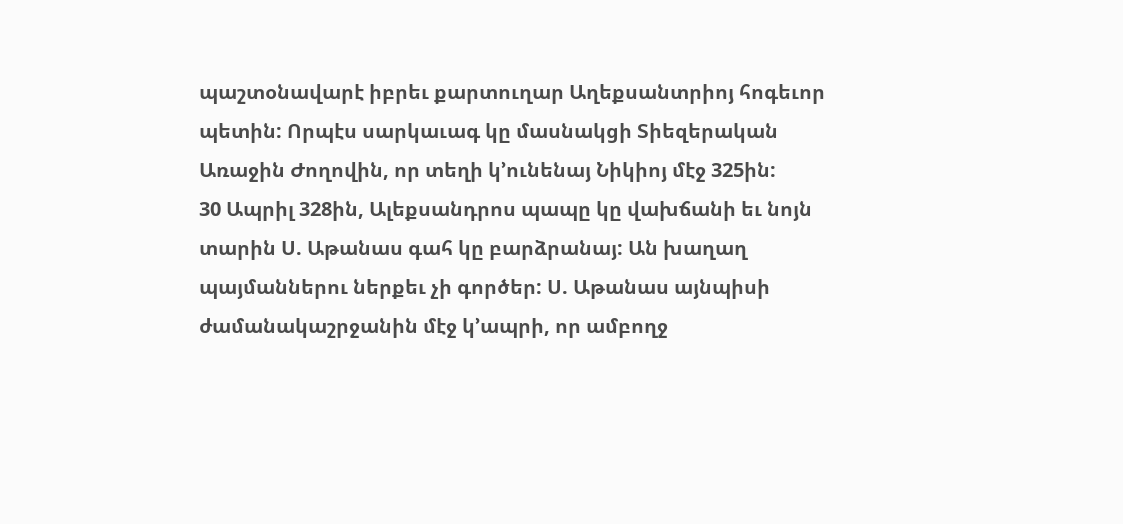պաշտօնավարէ իբրեւ քարտուղար Աղեքսանտրիոյ հոգեւոր պետին: Որպէս սարկաւագ կը մասնակցի Տիեզերական Առաջին Ժողովին, որ տեղի կ’ունենայ Նիկիոյ մէջ 325ին:
30 Ապրիլ 328ին, Ալեքսանդրոս պապը կը վախճանի եւ նոյն տարին Ս. Աթանաս գահ կը բարձրանայ: Ան խաղաղ պայմաններու ներքեւ չի գործեր: Ս. Աթանաս այնպիսի ժամանակաշրջանին մէջ կ’ապրի, որ ամբողջ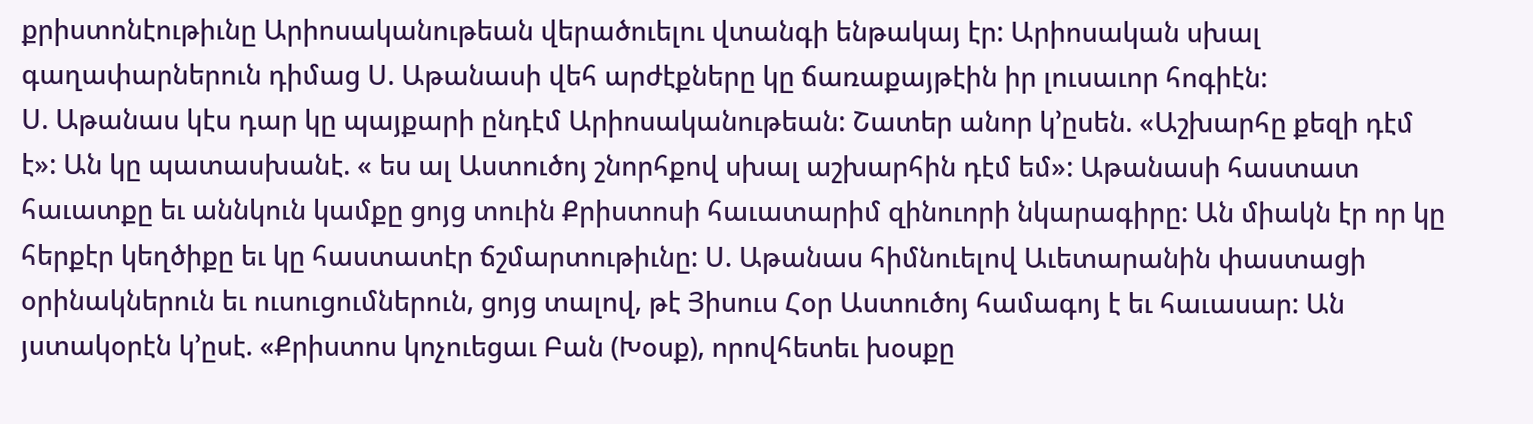քրիստոնէութիւնը Արիոսականութեան վերածուելու վտանգի ենթակայ էր: Արիոսական սխալ գաղափարներուն դիմաց Ս. Աթանասի վեհ արժէքները կը ճառաքայթէին իր լուսաւոր հոգիէն:
Ս. Աթանաս կէս դար կը պայքարի ընդէմ Արիոսականութեան: Շատեր անոր կ’ըսեն. «Աշխարհը քեզի դէմ է»: Ան կը պատասխանէ. « ես ալ Աստուծոյ շնորհքով սխալ աշխարհին դէմ եմ»: Աթանասի հաստատ հաւատքը եւ աննկուն կամքը ցոյց տուին Քրիստոսի հաւատարիմ զինուորի նկարագիրը: Ան միակն էր որ կը հերքէր կեղծիքը եւ կը հաստատէր ճշմարտութիւնը: Ս. Աթանաս հիմնուելով Աւետարանին փաստացի օրինակներուն եւ ուսուցումներուն, ցոյց տալով, թէ Յիսուս Հօր Աստուծոյ համագոյ է եւ հաւասար: Ան յստակօրէն կ’ըսէ. «Քրիստոս կոչուեցաւ Բան (Խօսք), որովհետեւ խօսքը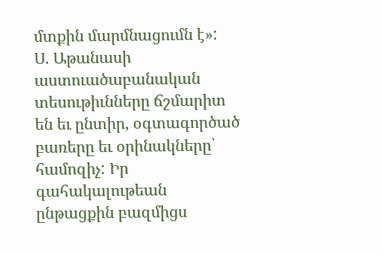մտքին մարմնացումն է»:
Ս. Աթանասի աստուածաբանական տեսութիւնները ճշմարիտ են եւ ընտիր, օգտագործած բառերը եւ օրինակները՝ համոզիչ: Իր գահակալութեան ընթացքին բազմիցս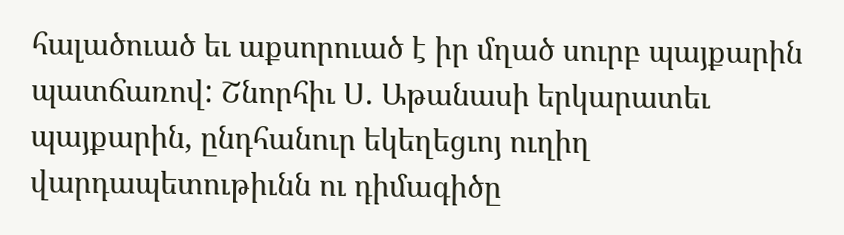հալածուած եւ աքսորուած է իր մղած սուրբ պայքարին պատճառով: Շնորհիւ Ս. Աթանասի երկարատեւ պայքարին, ընդհանուր եկեղեցւոյ ուղիղ վարդապետութիւնն ու դիմագիծը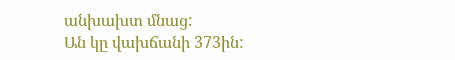անխախտ մնաց:
Ան կը վախճանի 373ին: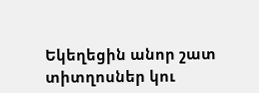Եկեղեցին անոր շատ տիտղոսներ կու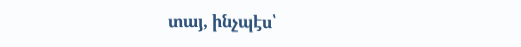տայ, ինչպէս՝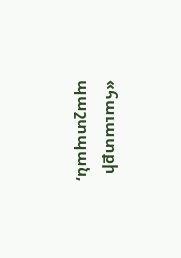«հաւատքի պաշտպան,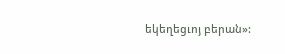եկեղեցւոյ բերան»: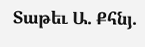Տաթեւ Ա. Քհնյ.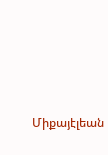Միքայէլեան